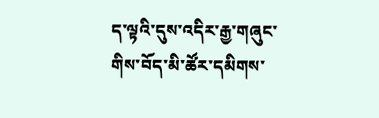ད་ལྟའི་དུས་འདིར་རྒྱ་གཞུང་གིས་བོད་མི་ཚོར་དམིགས་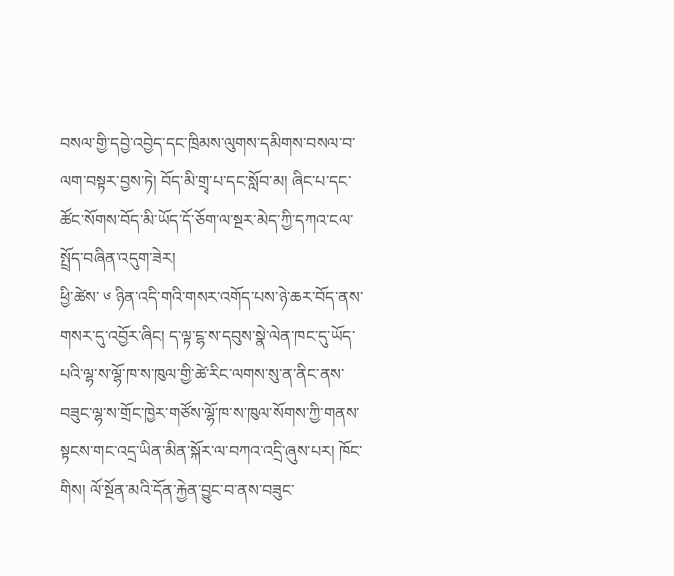བསལ་གྱི་དབྱེ་འབྱེད་དང་ཁྲིམས་ལུགས་དམིགས་བསལ་བ་ལག་བསྟར་བྱས་ཏེ། བོད་མི་གྲྭ་པ་དང་སློབ་མ། ཞིང་པ་དང་ཚོང་སོགས་བོད་མི་ཡོད་དོ་ཅོག་ལ་སྔར་མེད་ཀྱི་དཀའ་ངལ་སྤྲོད་བཞིན་འདུག་ཟེར།
ཕྱི་ཚེས་ ༦ ཉིན་འདི་གའི་གསར་འགོད་པས་ཉེ་ཆར་བོད་ནས་གསར་དུ་འབྱོར་ཞིང། ད་ལྟ་ངྷ་ས་དབུས་སྣེ་ལེན་ཁང་དུ་ཡོད་པའི་ལྷ་ས་ལྷོ་ཁ་ས་ཁུལ་གྱི་ཚེ་རིང་ལགས་སུ་ན་ནིང་ནས་བཟུང་ལྷ་ས་གྲོང་ཁྱེར་གཙོས་ལྷོ་ཁ་ས་ཁུལ་སོགས་ཀྱི་གནས་སྟངས་གང་འདྲ་ཡིན་མིན་སྐོར་ལ་བཀའ་འདྲི་ཞུས་པར། ཁོང་གིས། ལོ་སྔོན་མའི་དོན་རྐྱེན་བྱུང་བ་ནས་བཟུང་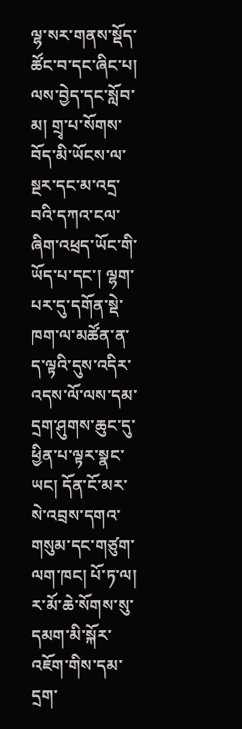ལྷ་སར་གནས་སྡོད་ཚོང་བ་དང་ཞིང་པ། ལས་བྱེད་དང་སློབ་མ། གྲྭ་པ་སོགས་བོད་མི་ཡོངས་ལ་སྔར་དང་མ་འདྲ་བའི་དཀའ་ངལ་ཞིག་འཕྲད་ཡོང་གི་ཡོད་པ་དང་། ལྷག་པར་དུ་དགོན་སྡེ་ཁག་ལ་མཚོན་ན་ད་ལྟའི་དུས་འདིར་འདས་ལོ་ལས་དམ་དྲག་ཤུགས་ཆུང་དུ་ཕྱིན་པ་ལྟར་སྣང་ཡང། དོན་ངོ་མར་སེ་འབྲས་དགའ་གསུམ་དང་གཙུག་ལག་ཁང། པོ་ཏ་ལ། ར་མོ་ཆེ་སོགས་སུ་དམག་མི་སྐོར་འཇོག་གིས་དམ་དྲག་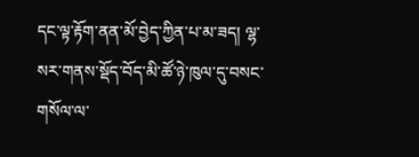དང་ལྟ་རྟོག་ནན་མོ་བྱེད་ཀྱིན་པ་མ་ཟད། ལྷ་སར་གནས་སྡོད་བོད་མི་ཚོ་ཉེ་ཁུལ་དུ་བསང་གསོལ་ལ་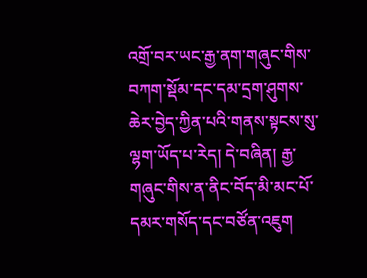འགྲོ་བར་ཡང་རྒྱ་ནག་གཞུང་གིས་བཀག་སྡོམ་དང་དམ་དྲག་ཤུགས་ཆེར་བྱེད་ཀྱིན་པའི་གནས་སྟངས་སུ་ལྷག་ཡོད་པ་རེད། དེ་བཞིན། རྒྱ་གཞུང་གིས་ན་ནིང་བོད་མི་མང་པོ་དམར་གསོད་དང་བཙོན་འཇུག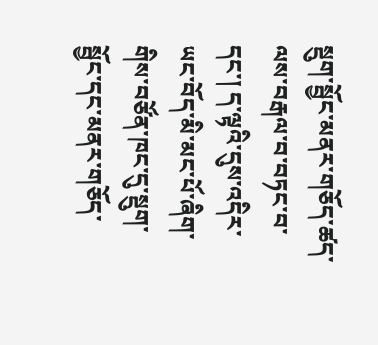སྡུག་སྦྱོང་མནར་གཅོད་ཚད་ལས་བརྒལ་བ་བཏང་བ་དང་། ད་ལྟའི་དུས་འདིར་ཡང་བོད་མི་མང་པོ་ཞིག་གིས་བཙོན་ཁང་དུ་སྡུག་སྦྱོང་དང་མནར་གཅོད་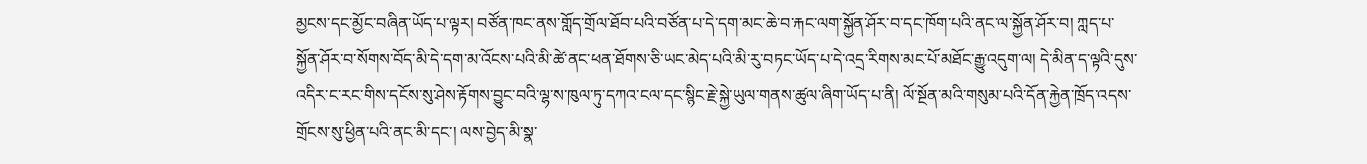མྱངས་དང་མྱོང་བཞིན་ཡོད་པ་ལྟར། བཙོན་ཁང་ནས་གློད་གྲོལ་ཐོབ་པའི་བཙོན་པ་དེ་དག་མང་ཆེ་བ་རྐང་ལག་སྐྱོན་ཤོར་བ་དང་ཁོག་པའི་ནང་ལ་སྐྱོན་ཤོར་བ། ཀླད་པ་སྐྱོན་ཤོར་བ་སོགས་བོད་མི་དེ་དག་མ་འོངས་པའི་མི་ཚེ་ནང་ཕན་ཐོགས་ཅི་ཡང་མེད་པའི་མི་རུ་བཏང་ཡོད་པ་དེ་འདྲ་རིགས་མང་པོ་མཐོང་རྒྱུ་འདུག་ལ། དེ་མིན་ད་ལྟའི་དུས་འདིར་ང་རང་གིས་དངོས་སུ་ཤེས་རྟོགས་བྱུང་བའི་ལྷ་ས་ཁུལ་ཏུ་དཀའ་ངལ་དང་སྙིང་རྗེ་སྐྱེ་ཡུལ་གནས་ཚུལ་ཞིག་ཡོད་པ་ནི། ལོ་སྔོན་མའི་གསུམ་པའི་དོན་རྐྱེན་ཁྲོད་འདས་གྲོངས་སུ་ཕྱིན་པའི་ནང་མི་དང་། ལས་བྱེད་མི་སྣ་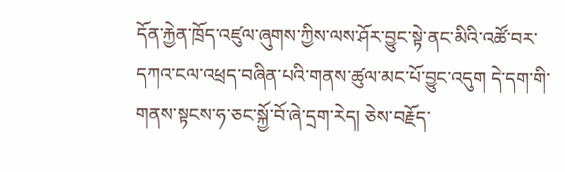དོན་རྐྱེན་ཁྲོད་འཛུལ་ཞུགས་ཀྱིས་ལས་ཤོར་བྱུང་སྟེ་ནང་མིའི་འཚོ་བར་དཀའ་ངལ་འཕྲད་བཞིན་པའི་གནས་ཚུལ་མང་པོ་བྱུང་འདུག དེ་དག་གི་གནས་སྟངས་ཧ་ཅང་སྐྱོ་བོ་ཞེ་དྲག་རེད། ཅེས་བརྗོད་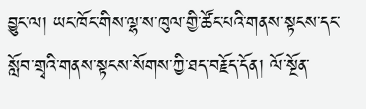བྱུང་ལ། ཡང་ཁོང་གིས་ལྷ་ས་ཁུལ་གྱི་ཚོང་པའི་གནས་སྟངས་དང་སློབ་གྲྭའི་གནས་སྟངས་སོགས་ཀྱི་ཐད་བརྗོད་དོན། ལོ་སྔོན་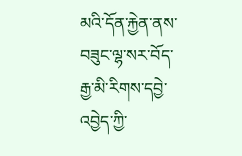མའི་དོན་རྐྱེན་ནས་བཟུང་ལྷ་སར་བོད་རྒྱ་མི་རིགས་དབྱེ་འབྱེད་ཀྱི་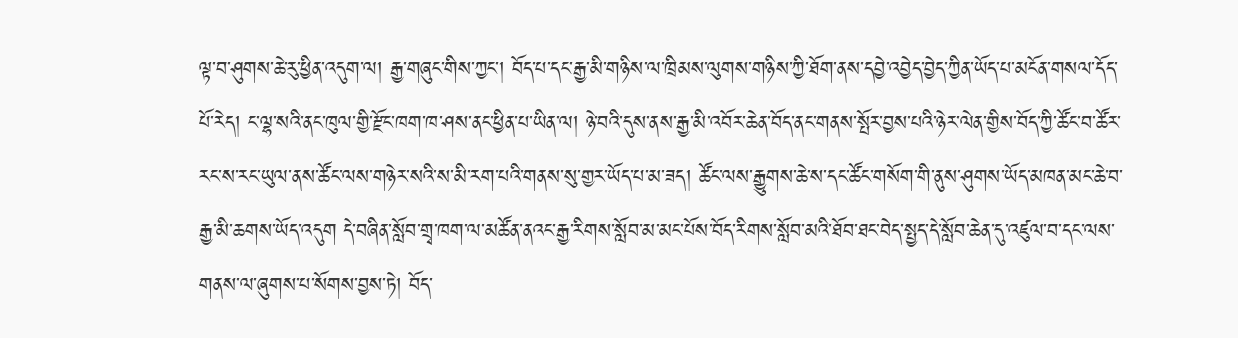ལྟ་བ་ཤུགས་ཆེ་རུ་ཕྱིན་འདུག་ལ། རྒྱ་གཞུང་གིས་ཀྱང་། བོད་པ་དང་རྒྱ་མི་གཉིས་ལ་ཁྲིམས་ལུགས་གཉིས་ཀྱི་ཐོག་ནས་དབྱེ་འབྱེད་བྱེད་ཀྱིན་ཡོད་པ་མངོན་གསལ་དོད་པོ་རེད། ང་ལྷ་སའི་ནང་ཁུལ་གྱི་རྫོང་ཁག་ཁ་ཤས་ནང་ཕྱིན་པ་ཡིན་ལ། ཉེ་བའི་དུས་ནས་རྒྱ་མི་འབོར་ཆེན་བོད་ནང་གནས་སྤོར་བྱས་པའི་ཉེར་ལེན་གྱིས་བོད་ཀྱི་ཚོང་བ་ཚོར་རང་ས་རང་ཡུལ་ནས་ཚོང་ལས་གཉེར་སའི་ས་མི་རག་པའི་གནས་སུ་གྱར་ཡོད་པ་མ་ཟད། ཚོང་ལས་རྒྱུགས་ཆེ་ས་དང་ཚོང་གསོག་གི་ནུས་ཤུགས་ཡོད་མཁན་མང་ཆེ་བ་རྒྱ་མི་ཆགས་ཡོད་འདུག དེ་བཞིན་སློབ་གྲྭ་ཁག་ལ་མཚོན་ནའང་རྒྱ་རིགས་སློབ་མ་མང་པོས་བོད་རིགས་སློབ་མའི་ཐོབ་ཐང་བེད་སྤྱད་དེ་སློབ་ཆེན་དུ་འཛུལ་བ་དང་ལས་གནས་ལ་ཞུགས་པ་སོགས་བྱས་ཏེ། བོད་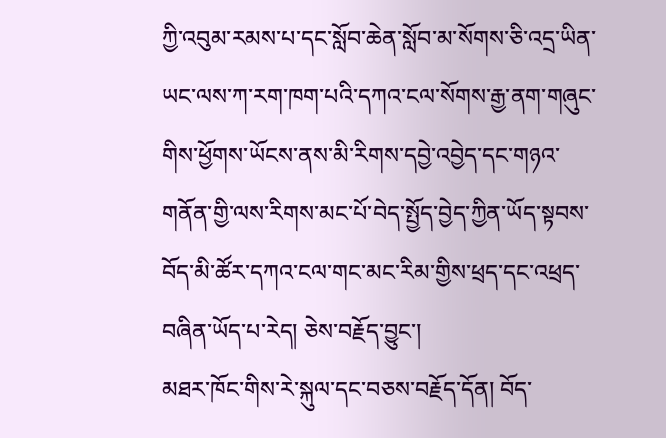ཀྱི་འབུམ་རམས་པ་དང་སློབ་ཆེན་སློབ་མ་སོགས་ཅི་འདྲ་ཡིན་ཡང་ལས་ཀ་རག་ཁག་པའི་དཀའ་ངལ་སོགས་རྒྱ་ནག་གཞུང་གིས་ཕྱོགས་ཡོངས་ནས་མི་རིགས་དབྱེ་འབྱེད་དང་གཉའ་གནོན་གྱི་ལས་རིགས་མང་པོ་བེད་སྤྱོད་བྱེད་ཀྱིན་ཡོད་སྟབས་བོད་མི་ཚོར་དཀའ་ངལ་གང་མང་རིམ་གྱིས་ཕྲད་དང་འཕྲད་བཞིན་ཡོད་པ་རེད། ཅེས་བརྗོད་བྱུང་།
མཐར་ཁོང་གིས་རེ་སྐུལ་དང་བཅས་བརྗོད་དོན། བོད་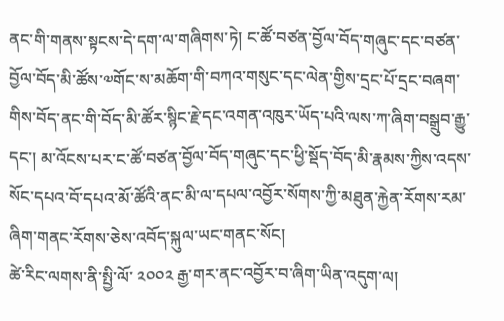ནང་གི་གནས་སྟངས་དེ་དག་ལ་གཞིགས་ཏེ། ང་ཚོ་བཙན་བྱོལ་བོད་གཞུང་དང་བཙན་བྱོལ་བོད་མི་ཚོས་༧གོང་ས་མཆོག་གི་བཀའ་གསུང་དང་ལེན་གྱིས་དྲང་པོ་དྲང་བཞག་གིས་བོད་ནང་གི་བོད་མི་ཚོར་སྙིང་རྗེ་དང་འགན་འཁུར་ཡོད་པའི་ལས་ཀ་ཞིག་བསྒྲུབ་རྒྱུ་དང་། མ་འོངས་པར་ང་ཚོ་བཙན་བྱོལ་བོད་གཞུང་དང་ཕྱི་སྡོད་བོད་མི་རྣམས་ཀྱིས་འདས་སོང་དཔའ་བོ་དཔའ་མོ་ཚོའི་ནང་མི་ལ་དཔལ་འབྱོར་སོགས་ཀྱི་མཐུན་རྐྱེན་རོགས་རམ་ཞིག་གནང་རོགས་ཅེས་འབོད་སྐུལ་ཡང་གནང་སོང།
ཚེ་རིང་ལགས་ནི་སྤྱི་ལོ་ ༢༠༠༢ རྒྱ་གར་ནང་འབྱོར་བ་ཞིག་ཡིན་འདུག་ལ།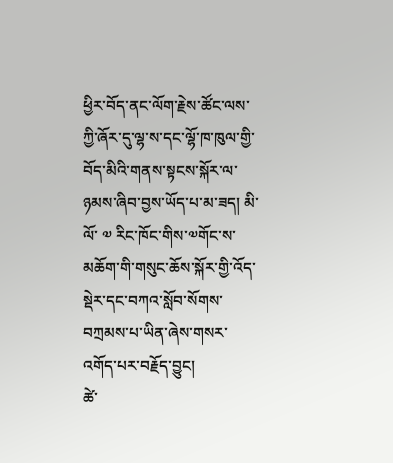ཕྱིར་བོད་ནང་ལོག་རྗེས་ཚོང་ལས་ཀྱི་ཞོར་དུ་ལྷ་ས་དང་ལྷོ་ཁ་ཁུལ་གྱི་བོད་མིའི་གནས་སྟངས་སྐོར་ལ་ཉམས་ཞིབ་བྱས་ཡོད་པ་མ་ཟད། མི་ལོ་ ༧ རིང་ཁོང་གིས་༧གོང་ས་མཆོག་གི་གསུང་ཆོས་སྐོར་གྱི་འོད་སྡེར་དང་བཀའ་སློབ་སོགས་བཀྲམས་པ་ཡིན་ཞེས་གསར་འགོད་པར་བརྗོད་བྱུང།
ཚེ་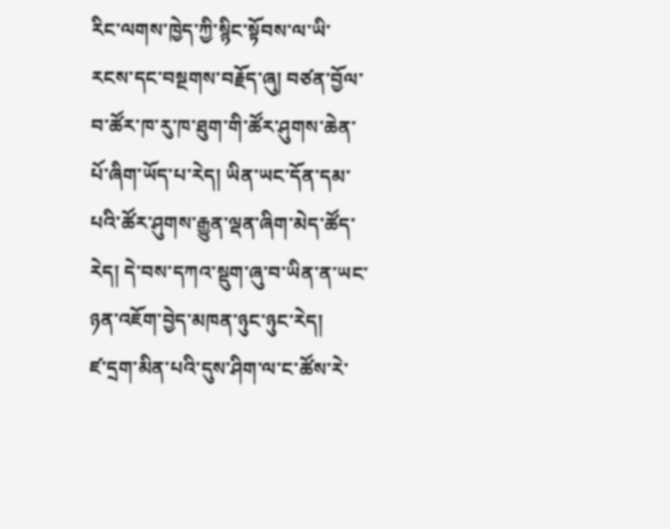རིང་ལགས་ཁྱེད་ཀྱི་སྙིང་སྟོབས་ལ་ཡི་རངས་དང་བསྔགས་བརྗོད་ཞུ། བཙན་བྱོལ་བ་ཚོར་ཁ་རུ་ཁ་ཐུག་གི་ཚོར་ཤུགས་ཆེན་པོ་ཞིག་ཡོད་པ་རེད། ཡིན་ཡང་དོན་དམ་པའི་ཚོར་ཤུགས་རྒྱུན་ལྡན་ཞིག་མེད་ཚོད་རེད། དེ་བས་དཀའ་སྡུག་ཞུ་བ་ཡིན་ན་ཡང་ཉན་འཇོག་བྱེད་མཁན་ཉུང་ཉུང་རེད།
ཛ་དྲག་མིན་པའི་དུས་ཤིག་ལ་ང་ཚོས་རེ་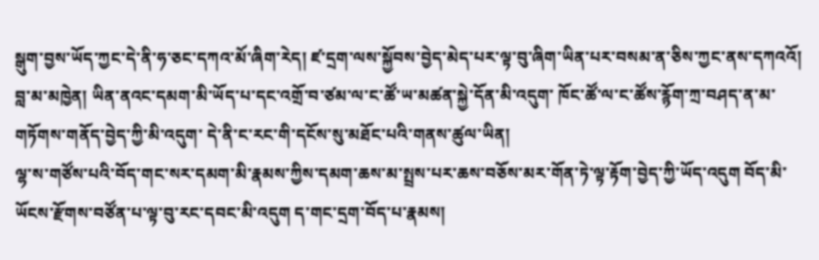སྒུག་བྱས་ཡོད་ཀྱང་དེ་ནི་ཧ་ཅང་དཀའ་མོ་ཞིག་རེད། ཛ་དྲག་ལས་སྐྱོབས་བྱེད་མེད་པར་ལྟ་བུ་ཞིག་ཡིན་པར་བསམ་ན་ཅིས་ཀྱང་ནས་དཀའའོ།
བླ་མ་མཁྱེན། ཡིན་ནའང་དམག་མི་ཡོད་པ་དང་འགྲོ་བ་ཙམ་ལ་ང་ཚོ་ཡ་མཚན་སྐྱེ་དོན་མི་འདུག་ ཁོང་ཚོ་ལ་ང་ཚོས་རྙོག་ཀྲ་བཤད་ན་མ་གཏོགས་གནོད་བྱེད་ཀྱི་མི་འདུག་ དེ་ནི་ང་རང་གི་དངོས་སུ་མཐོང་པའི་གནས་ཚུལ་ཡིན།
ལྷ་ས་གཙོས་པའི་བོད་གང་སར་དམག་མི་རྣམས་ཀྱིས་དམག་ཆས་མ་སྤྲས་པར་ཆས་བཅོས་མར་གོན་ཏེ་ལྟ་རྟོག་བྱེད་ཀྱི་ཡོད་འདུག བོད་མི་ཡོངས་རྫོགས་བཙོན་པ་ལྟ་བུ་རང་དབང་མི་འདུག ད་གང་དྲག་བོད་པ་རྣམས།